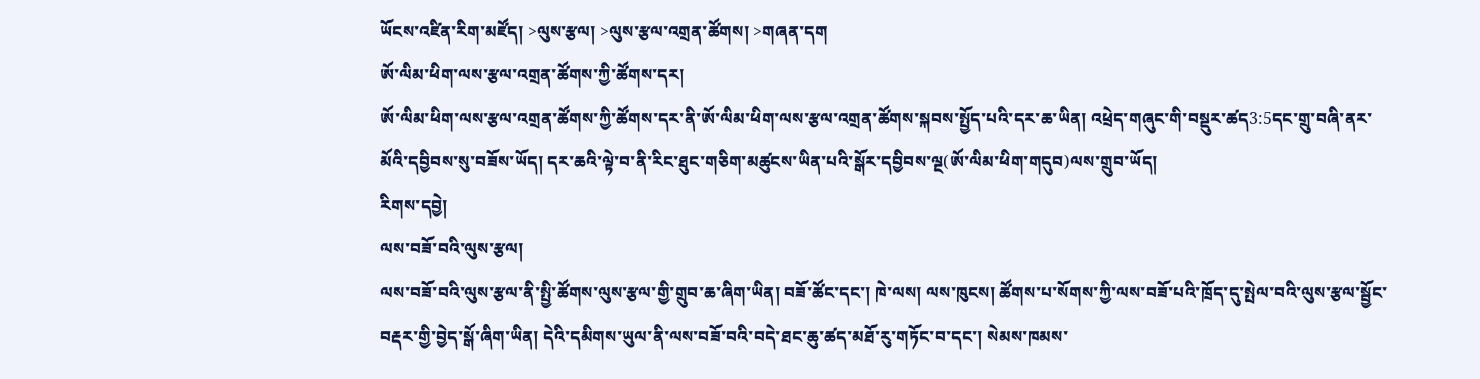ཡོངས་འཛིན་རིག་མཛོད། >ལུས་རྩལ། >ལུས་རྩལ་འགྲན་ཚོགས། >གཞན་དག
ཨོ་ལིམ་ཕིག་ལས་རྩལ་འགྲན་ཚོགས་ཀྱི་ཚོགས་དར།
ཨོ་ལིམ་ཕིག་ལས་རྩལ་འགྲན་ཚོགས་ཀྱི་ཚོགས་དར་ནི་ཨོ་ལིམ་ཕིག་ལས་རྩལ་འགྲན་ཚོགས་སྐབས་སྤྱོད་པའི་དར་ཆ་ཡིན། འཕྲེད་གཞུང་གི་བསྡུར་ཚད3:5དང་གྲུ་བཞི་ནར་མོའི་དབྱིབས་སུ་བཟོས་ཡོད། དར་ཆའི་ལྟེ་བ་ནི་རིང་ཐུང་གཅིག་མཚུངས་ཡིན་པའི་སྒོར་དབྱིབས་ལྔ(ཨོ་ལིམ་ཕིག་གདུབ)ལས་གྲུབ་ཡོད།
རིགས་དབྱེ།
ལས་བཟོ་བའི་ལུས་རྩལ།
ལས་བཟོ་བའི་ལུས་རྩལ་ནི་སྤྱི་ཚོགས་ལུས་རྩལ་གྱི་གྲུབ་ཆ་ཞིག་ཡིན། བཟོ་ཚོང་དང་། ཁེ་ལས། ལས་ཁུངས། ཚོགས་པ་སོགས་ཀྱི་ལས་བཟོ་པའི་ཁྲོད་དུ་སྤེལ་བའི་ལུས་རྩལ་སྦྱོང་བརྡར་གྱི་བྱེད་སྒོ་ཞིག་ཡིན། དེའི་དམིགས་ཡུལ་ནི་ལས་བཟོ་བའི་བདེ་ཐང་ཆུ་ཚད་མཐོ་རུ་གཏོང་བ་དང་། སེམས་ཁམས་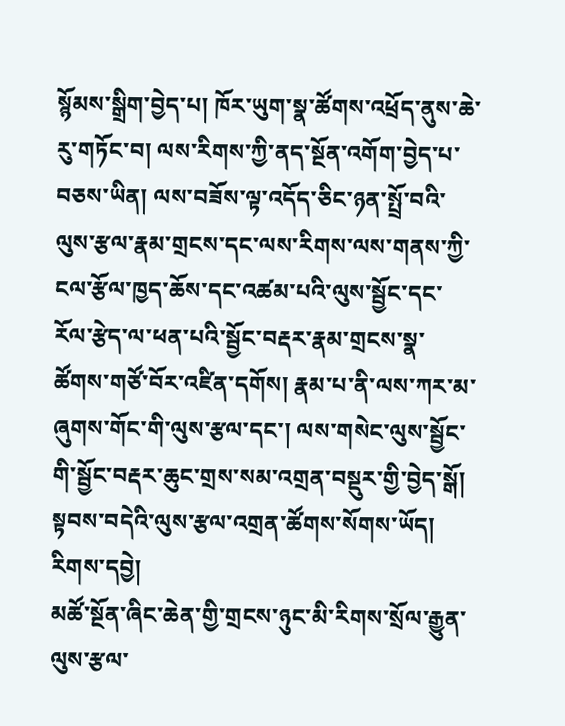སྙོམས་སྒྲིག་བྱེད་པ། ཁོར་ཡུག་སྣ་ཚོགས་འཕྲོད་ནུས་ཆེ་རུ་གཏོང་བ། ལས་རིགས་ཀྱི་ནད་སྔོན་འགོག་བྱེད་པ་བཅས་ཡིན། ལས་བཟོས་ལྟ་འདོད་ཅིང་ཉན་སྤྲོ་བའི་ལུས་རྩལ་རྣམ་གྲངས་དང་ལས་རིགས་ལས་གནས་ཀྱི་ངལ་རྩོལ་ཁྱད་ཆོས་དང་འཚམ་པའི་ལུས་སྦྱོང་དང་རོལ་རྩེད་ལ་ཕན་པའི་སྦྱོང་བརྡར་རྣམ་གྲངས་སྣ་ཚོགས་གཙོ་བོར་འཛིན་དགོས། རྣམ་པ་ནི་ལས་ཀར་མ་ཞུགས་གོང་གི་ལུས་རྩལ་དང་། ལས་གསེང་ལུས་སྦྱོང་གི་སྦྱོང་བརྡར་ཆུང་གྲས་སམ་འགྲན་བསྡུར་གྱི་བྱེད་སྒོ། སྟབས་བདེའི་ལུས་རྩལ་འགྲན་ཚོགས་སོགས་ཡོད།
རིགས་དབྱེ།
མཚོ་སྔོན་ཞིང་ཆེན་གྱི་གྲངས་ཉུང་མི་རིགས་སྲོལ་རྒྱུན་ལུས་རྩལ་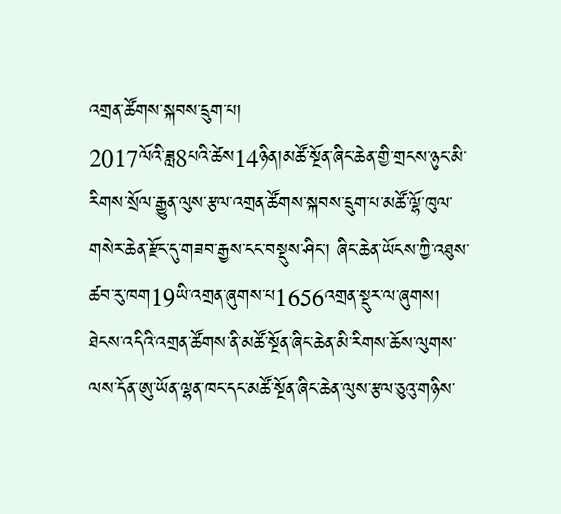འགྲན་ཚོགས་སྐབས་དྲུག་པ།
2017ལོའི་ཟླ8པའི་ཚེས14ཉིན།མཚོ་སྔོན་ཞིང་ཆེན་གྱི་གྲངས་ཉུང་མི་རིགས་སྲོལ་རྒྱུན་ལུས་རྩལ་འགྲན་ཚོགས་སྐབས་དྲུག་པ་མཚོ་ལྷོ་ཁུལ་གསེར་ཆེན་རྫོང་དུ་གཟབ་རྒྱས་ངང་བསྡུས་ཤིང་། ཞིང་ཆེན་ཡོངས་ཀྱི་འཐུས་ཚབ་རུ་ཁག19ཡི་འགྲན་ཞུགས་པ1656འགྲན་སྡུར་ལ་ཞུགས། ཐེངས་འདིའི་འགྲན་ཚོགས་ནི་མཚོ་སྔོན་ཞིང་ཆེན་མི་རིགས་ཆོས་ལུགས་ལས་དོན་ཨུ་ཡོན་ལྷན་ཁང་དང་མཚོ་སྔོན་ཞིང་ཆེན་ལུས་རྩལ་ཅུའུ་གཉིས་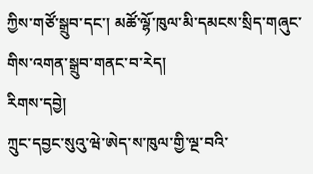ཀྱིས་གཙོ་སྒྲུབ་དང་། མཚོ་ལྷོ་ཁུལ་མི་དམངས་སྲིད་གཞུང་གིས་འགན་སྒྲུབ་གནང་བ་རེད།
རིགས་དབྱེ།
ཀྲུང་དབྱང་སུའུ་ཝེ་ཨེད་ས་ཁུལ་གྱི་ལྔ་བའི་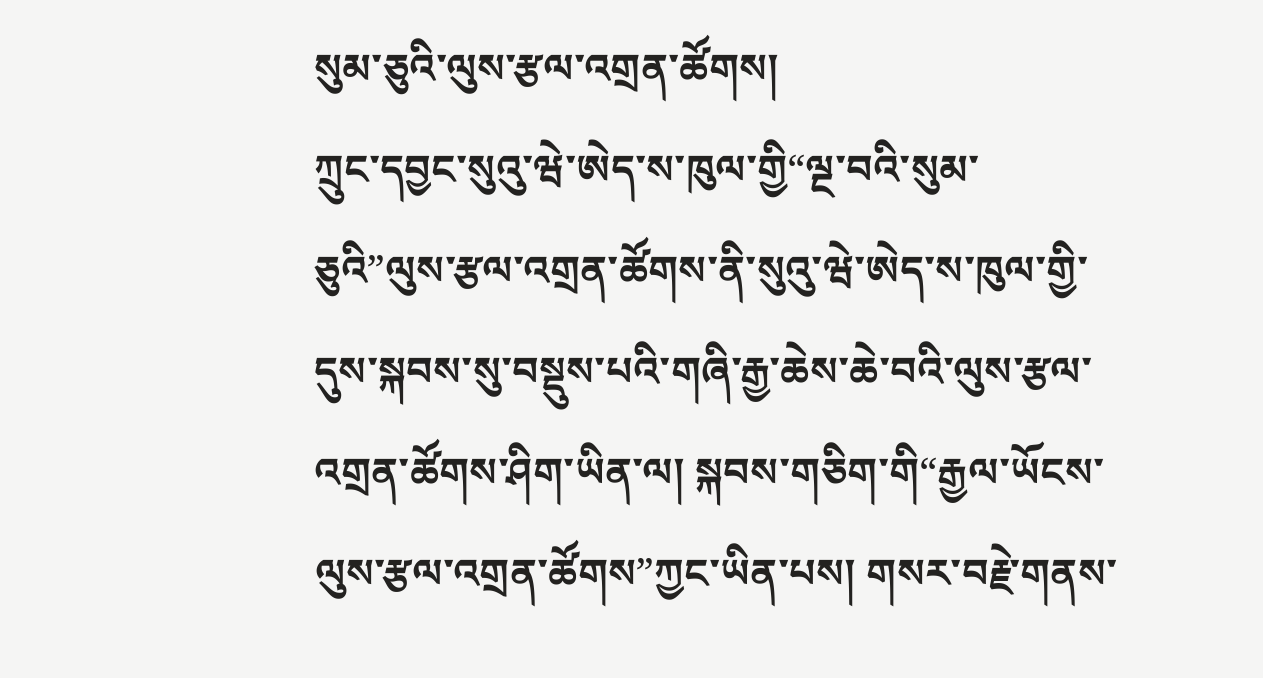སུམ་ཅུའི་ལུས་རྩལ་འགྲན་ཚོགས།
ཀྲུང་དབྱང་སུའུ་ཝེ་ཨེད་ས་ཁུལ་གྱི“ལྔ་བའི་སུམ་ཅུའི”ལུས་རྩལ་འགྲན་ཚོགས་ནི་སུའུ་ཝེ་ཨེད་ས་ཁུལ་གྱི་དུས་སྐབས་སུ་བསྡུས་པའི་གཞི་རྒྱ་ཆེས་ཆེ་བའི་ལུས་རྩལ་འགྲན་ཚོགས་ཤིག་ཡིན་ལ། སྐབས་གཅིག་གི“རྒྱལ་ཡོངས་ལུས་རྩལ་འགྲན་ཚོགས”ཀྱང་ཡིན་པས། གསར་བརྗེ་གནས་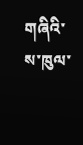གཞིའི་ས་ཁུལ་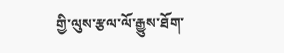གྱི་ལུས་རྩལ་ལོ་རྒྱུས་ཐོག་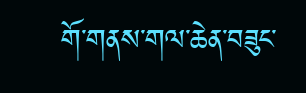གོ་གནས་གལ་ཆེན་བཟུང་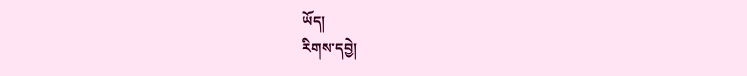ཡོད།
རིགས་དབྱེ།